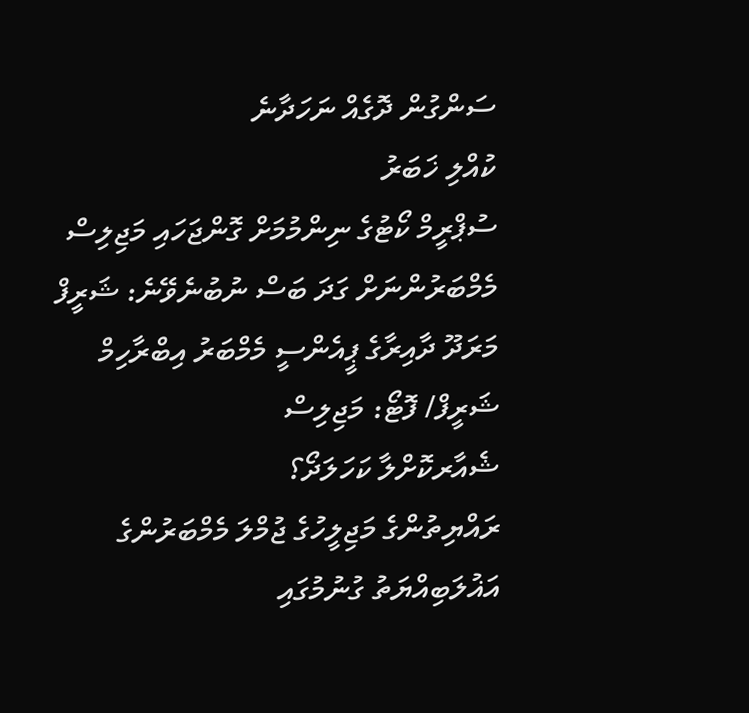ސަންގުން ދޮގެއް ނަހަދާނެ
ކުއްލި ޚަބަރު
ސުޕްރީމް ކޯޓުގެ ނިންމުމަށް ގޮންޖަހައި މަޖިލިސް މެމްބަރުންނަށް ގަދަ ބަސް ނުބުނެވޭނެ: ޝަރީފް
މަރަދޫ ދާއިރާގެ ޕީއެންސީ މެމްބަރު އިބްރާހިމް ޝަރީފް/ ފޮޓޯ: މަޖިލިސް
ޝެއާރކޮށްލާ ކަހަލަދޯ؟
ރައްޔިތުންގެ މަޖިލީހުގެ ޖުމްލަ މެމްބަރުންގެ އަޣުލަބިއްޔަތު ގުނުމުގައި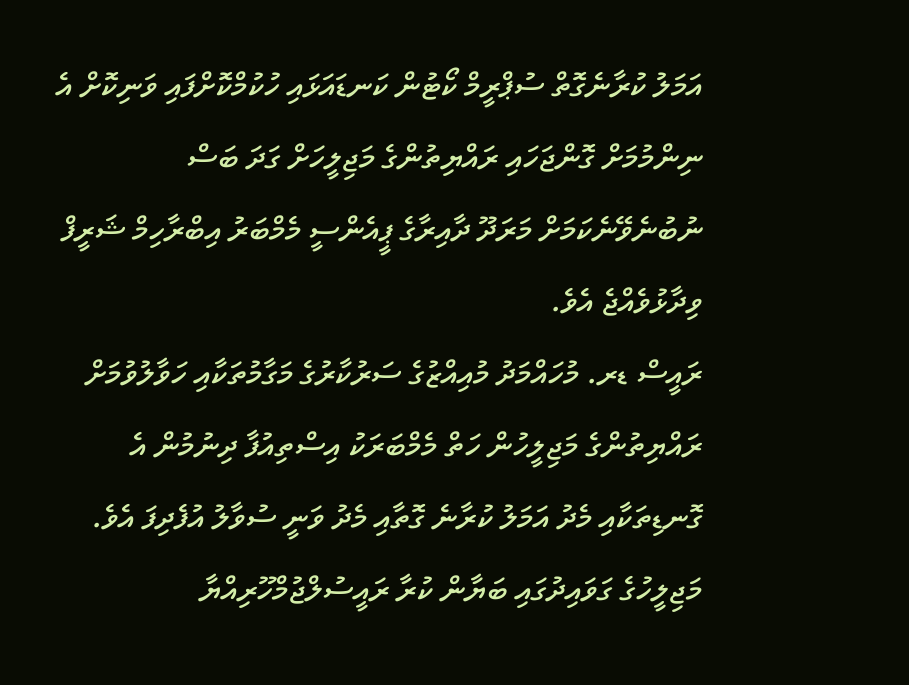އަމަލު ކުރާނެގޮތް ސުޕްރީމް ކޯޓުން ކަނޑައަޅައި ހުކުމްކޮށްފައި ވަނިކޮށް އެ ނިންމުމަށް ގޮންޖަހައި ރައްޔިތުންގެ މަޖިލީހަށް ގަދަ ބަސް ނުބުނެވޭނެކަމަށް މަރަދޫ ދާއިރާގެ ޕީއެންސީ މެމްބަރު އިބްރާހިމް ޝަރީފް ވިދާޅުވެއްޖެ އެވެ.
ރައީސް ޑރ. މުހައްމަދު މުއިއްޒުގެ ސަރުކާރުގެ މަގާމުތަކާއި ހަވާލުވުމަށް ރައްޔިތުންގެ މަޖިލީހުން ހަތް މެމްބަރަކު އިސްތިއުފާ ދިނުމުން އެ ގޮނޑިތަކާއި މެދު އަމަލު ކުރާނެ ގޮތާއި މެދު ވަނީ ސުވާލު އުފެދިފަ އެވެ. މަޖިލީހުގެ ގަވައިދުގައި ބަޔާން ކުރާ ރައީސުލްޖުމްހޫރިއްޔާ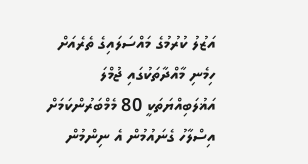އަޒުލު ކުރުމުގެ މައްސަލައިގެ ތެރެއަށް ހިމެނި މާއްދާތަކުގައި ޖުމްލަ އަޣުލަބިއްޔަތަކީ 80 މެމްބަރުންކަމަށް އިސްލާހު ގެނައުމުން އެ ނިންމުން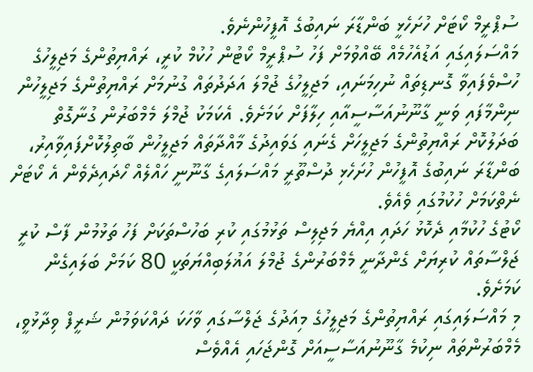ސުޕްރީމް ކޯޓަށް ހުށަހެޅީ ބަންޑާރަ ނައިބުގެ އޮފީހުންނެވެ.
މައްސަލައިގައި އަޑުއެހުމެއް ބޭއްވުމަށް ފަހު ސުޕްރީމް ކޯޓުން ހުކުމް ކުރީ، ރައްޔިތުންގެ މަޖިލީހުގެ ހުސްވެފައިވާ ގޮނޑިތައް ނުހިމަނައި، މަޖިލީހުގެ ޖުމްލަ އަދަދުތައް ގުނުމަށް ރައްޔިތުންގެ މަޖިލީހުން ނިންމާފައި ވަނީ ގާނޫނުއަސާސީއާއި ހިލާފަށް ކަމަށެވެ. އެކަމަކު ޖުމްލަ މެމްބަރުން ގުނާގޮތް ބަދަލުކޮށް ރައްޔިތުންގެ މަޖިލީހަށް ގެނައި ގަވައިދުގެ މާއްދާތައް މަޖިލީހުން ބާތިލުކޮށްފައިވާއިރު، ބަންޑާރަ ނައިބުގެ އޮފީހުން ހުށަހެޅި ދުސްތޫރީ މައްސަލައިގެ ގާނޫނީ ހައްލެއް ހޯދައިދެވެން އެ ކޯޓަށް ނެތްކަމަށް ހުކުމުގައި ވެއެވެ.
ކޯޓުގެ ހުކުމާއި ދެކޮޅު ހަދައި އިއްޔެ މަޖިލިސް ތަޅުމުގައި ކުރި ބަހުސްތަކަށް ފަހު ތަޅުމުން ފާސް ކުރީ ޖަލްސާތައް ކުރިޔަށް ގެންދާނީ މެމްބަރުންގެ ޖުމްލަ އަޣުލަބިއްޔަތަކީ 80 ކަމަށް ބަލައިގެން ކަމަށެވެ.
މި މައްސަލައިގައި ރައްޔިތުންގެ މަޖިލީހުގެ މިއަދުގެ ޖަލްސާގައި ވާހަކަ ދައްކަވަމުން ޝަރީފް ވިދާޅުވީ، މެމްބަރުންތައް ނިކުމެ ގާނޫނުއަސާސީއަށް ގޮންޖަހައި އެއްވެސް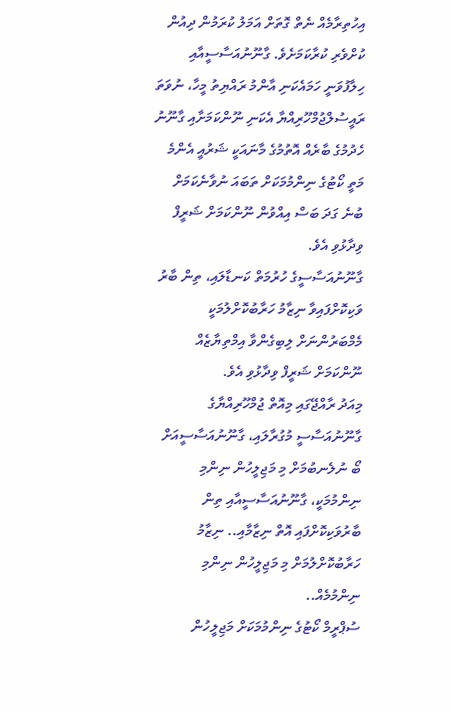އިހުތިރާމެއް ނެތް ގޮތަށް އަމަލު ކުރަމުން ދިއުން ކުށްވެރި ކުރާކަމަށެވެ. ގާނޫނުއަސާސީއާއި ހިލާފުވަނީ ހަމައެކަނި އާންމު ރައްޔިތު މީހާ، ނުވަތަ ރައީސުލްޖުމްހޫރިއްޔާ އެކަނި ނޫންކަމަށާއި ގާނޫނު ހެދުމުގެ ބާރެއް އޮތުމުގެ މާނައަކީ ޝަރުއީ އެންމެ މަތީ ކޯޓުގެ ނިންމުމަކަށް ތަބައަ ނުވާނެކަމަށް ބުނެ ގަދަ ބަސް އިއްވުން ނޫންކަމަށް ޝަރީފް ވިދާޅުވި އެވެ.
ގާނޫނުއަސާސީގެ ހުރުމަތް ކަނޑާލައި، ތިން ބާރު ވަކިކޮށްފައިވާ ނިޒާމު ހަރާބުކޮށްލުމަކީ މެމްބަރުންނަށް ލިބިގެންވާ އިމްތިޔާޒެއް ނޫންކަމަށް ޝަރީފް ވިދާޅުވި އެވެ.
މިއަދު ރާއްޖޭގައި މިއޮތް ޖުމްހޫރިއްޔާގެ ގާނޫނުއަސާސީ މުގުރާލައި، ގާނޫނުއަސާސީއަށް ބޯ ނުލެނބުމަށް މި މަޖިލީހުން ނިންމި ނިންމުމަކީ، ގާނޫނުއަސާސީއާއި ތިން ބާރުވަކިކޮށްފައި އޮތް ނިޒާމާއި.. ނިޒާމު ހަރާބުކޮށްލުމަށް މި މަޖިލީހުން ނިންމި ނިންމުމެއް..
ސުޕްރީމް ކޯޓުގެ ނިންމުމަކަށް މަޖިލީހުން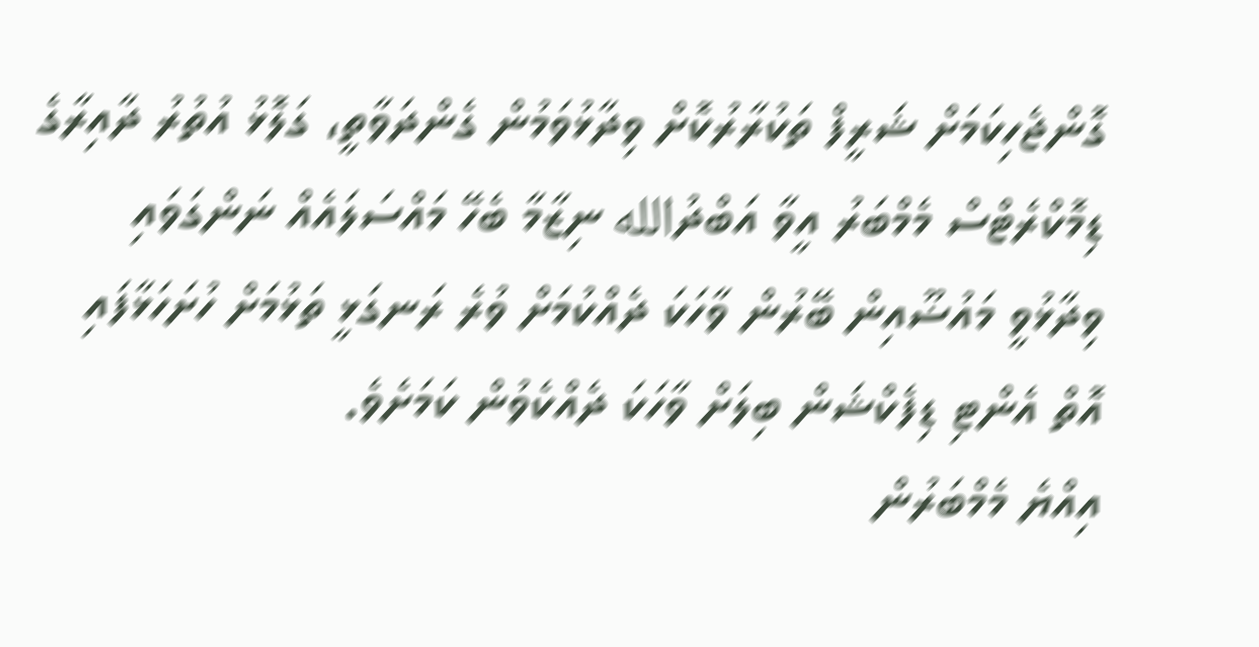ގޮންޖެހިކަމަށް ޝަރީފް ތަކުރާރުކޮށް ވިދާޅުވަމުން ގެންދަވާތީ، ގަލޮޅު އުތުރު ދާއިރާގެ ޑިމޮކްރެޓްސް މެމްބަރު އީވާ އަބްދުالله ނިޒާމާ ބެހޭ މައްސަލައެއް ނަންގަވައި ވިދާޅުވީ މައުޟޫއިން ބޭރުން ވާހަކަ ދެއްކުމަށް ވުރެ ރަނގަޅީ ތަޅުމަށް ހުށަހަޅާފައި އޮތް އެންޓި ޑިފެކްޝަން ބިލަށް ވާހަކަ ދެއްކެވުން ކަމަށެވެ.
އިއްޔެ މެމްބަރުން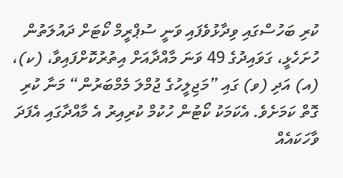ކުރި ބަހުސްގައި ވިދާޅުވެފައި ވަނީ ސުޕްރީމް ކޯޓަށް ދައުލަތުން ހުށަހެޅީ، ގަވައިދުގެ 49 ވަނަ މާއްދާއަށް އިތުރުކޮށްފައިވާ، (ކ)، (އ) އަދި (ވ) ގައި ”މަޖިލީހުގެ ޖުމްލަ މެމްބަރުން“ މަނާ ކުރި ގޮތް ކަމަށެވެ. އެކަމަކު ކޯޓުން ހުކުމް ކުރިއިރު އެ މާއްދާގައި އެފަދަ ވާހަކައެއް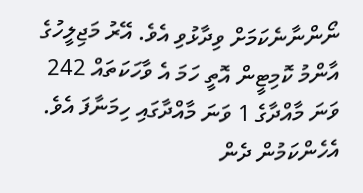ނޯންނާނެކަމަށް ވިދާޅުވި އެވެ. އޭރު މަޖިލީހުގެ އާންމު ކޮމިޓީން އޮތީ ހަމަ އެ ވާހަކަތައް 242 ވަނަ މާއްދާގެ 1 ވަނަ މާއްދާގައި ހިމަނާފަ އެވެ. އެހެންކަމުން ދެން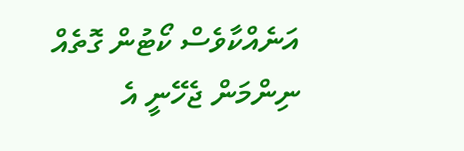އަނެއްކާވެސް ކޯޓުން ގޮތެއް ނިންމަން ޖެހޭނީ އެ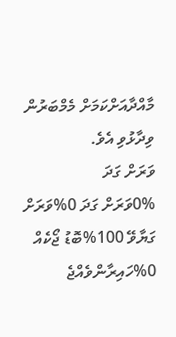މާއްދާއަށްކަމަށް މެމްބަރުން ވިދާޅުވި އެވެ.
ވަރަށް ގަދަ
0%ވަރަށް ގަދަ 0%ވަރަށް ގަޔާވޭ 100%ބޮޑު ޖޯކެއް 0%ހައިރާންވެއްޖެ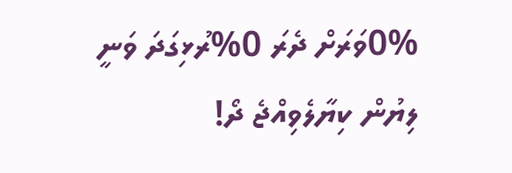0%ވަރަށް ދެރަ 0%ރުޅިގަދަ ވަނީ
ލިޔުން ކިޔާލެވިއްޖެ ދޯ!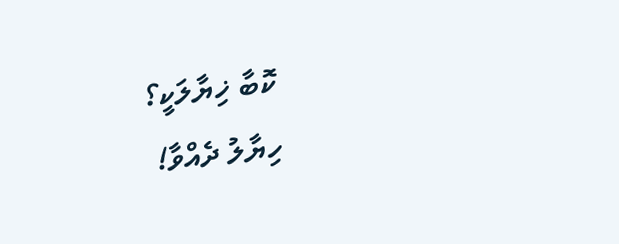ކޮބާ ޚިޔާލަކީ؟
ހިޔާލު ދެއްވާ!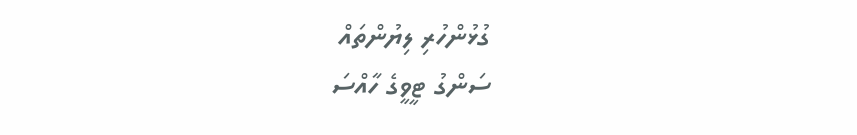ގުޅުންހުރި ލިޔުންތައް
ސަންގު ޓީވީގެ ހާއްސަ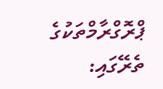ޕްރޮގްރާމްތަކުގެ ތެރޭގައި: